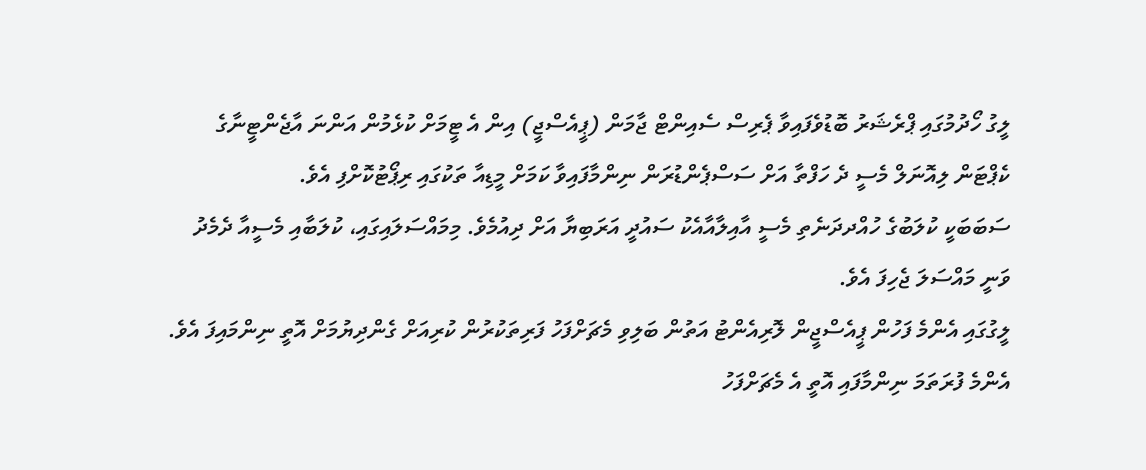ލީގު ހޯދުމުގައި ޕްރެޝަރު ބޮޑުވެފައިވާ ޕެރިސް ސެއިންޓް ޖާމަން (ޕީއެސްޖީ) އިން އެ ޓީމަށް ކުޅެމުން އަންނަ އާޖެންޓީނާގެ ކެޕްޓަން ލިއޮނަލް މެސީ ދެ ހަފްތާ އަށް ސަސްޕެންޑުރަން ނިންމާފައިވާ ކަމަށް މީޑިއާ ތަކުގައި ރިޕޯޓުކޮށްފި އެވެ.
ސަބަބަކީ ކުލަބުގެ ހުއްދދަނެތި މެސީ އާއިލާއާއެކު ސައުދީ އަރަބިޔާ އަށް ދިއުމެވެ. މިމައްސަލައިގައި، ކުލަބާއި މެސީއާ ދެމެދު ވަނީ މައްސަލަ ޖެހިފަ އެވެ.
ލީގުގައި އެންމެ ފަހުން ޕީއެސްޖީން ލޮރިއެންޓު އަތުން ބަލިވި މެޗަށްފަހު ފަރިތަކުރުން ކުރިއަށް ގެންދިޔުމަށް އޮތީ ނިންމައިފަ އެވެ. އެންމެ ފުރަތަމަ ނިންމާފައި އޮތީ އެ މެޗަށްފަހު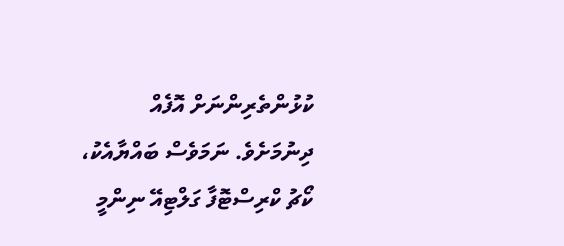ކުޅުންތެރިންނަށް އޮފެއް ދިނުމަށެވެ. ނަމަވެސް ބައްޔާއެކު، ކޯޗު ކްރިސްޓޮފާ ގަލްޓިއޭ ނިންމީ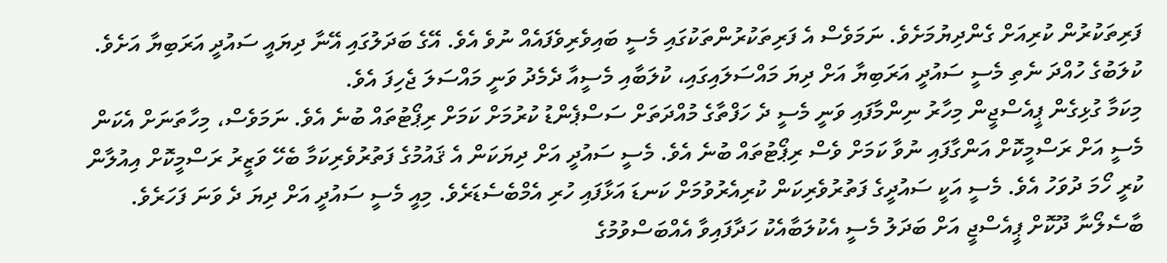ފަރިތަކުރުން ކުރިއަށް ގެންދިޔުމަށެވެ. ނަމަވެސް އެ ފަރިތަކުރުންތަކުގައި މެސީ ބައިވެރިވެފައެއް ނުވެ އެވެ. އޭގެ ބަދަލުގައި އޭނާ ދިޔައީ ސައުދީ އަރަބިޔާ އަށެވެ. ކުލަބުގެ ހުއްދަ ނެތި މެސީ ސައުދީ އަރަބިޔާ އަށް ދިޔަ މައްސަލައިގައި، ކުލަބާއި މެސީއާ ދެމެދު ވަނީ މައްސަލަ ޖެހިފަ އެވެ.
މިކަމާ ގުޅިގެން ޕީއެސްޖީން މިހާރު ނިންމާފައި ވަނީ މެސީ ދެ ހަފްތާގެ މުއްދަތަށް ސަސްޕެންޑު ކުރުމަށް ކަމަށް ރިޕޯޓުތައް ބުނެ އެވެ. ނަމަވެސް، މިހާތަނަށް އެކަން މެސީ އަށް ރަސްމީކޮށް އަންގާފައި ނުވާ ކަމަށް ވެސް ރިޕޯޓުތައް ބުނެ އެވެ. މެސީ ސައުދީ އަށް ދިޔަކަން އެ ޤައުމުގެ ފަތުރުވެރިކަމާ ބެހޭ ވަޒީރު ރަސްމީކޮށް އިއުލާން ކުރީ ހޯމަ ދުވަހު އެވެ. މެސީ އަކީ ސައުދީގެ ފަތުރުވެރިކަން ކުރިއެރުވުމަށް ކަނޑަ އަޅާފައި ހުރި އެމްބެސެޑަރެވެ. މިއީ މެސީ ސައުދީ އަށް ދިޔަ ދެ ވަނަ ފަހަރެވެ.
ބާސެލޯނާ ދޫކޮށް ޕީއެސްޖީ އަށް ބަދަލު މެސީ އެކުލަބާއެކު ހަދާފައިވާ އެއްބަސްވުމުގެ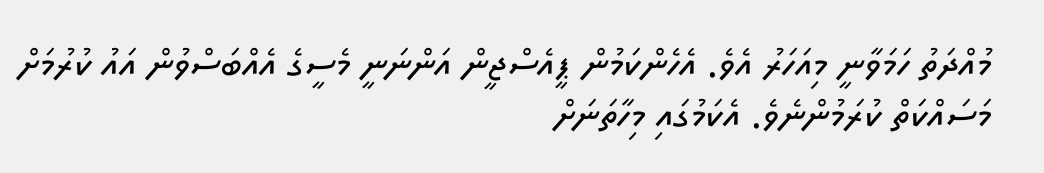މުއްދަތު ހަމަވާނީ މިއަހަރު އެވެ. އެހެންކަމުން ޕީއެސްޖީން އަންނަނީ މެސީގެ އެއްބަސްވުން އައު ކުރުމަށް މަސައްކަތް ކުރަމުންނެވެ. އެކަމުގައި މިހާތަނަށް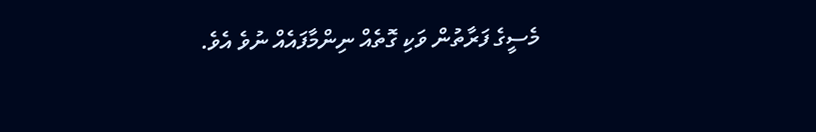މެސީގެ ފަރާތުން ވަކި ގޮތެއް ނިންމާފައެއް ނުވެ އެވެ.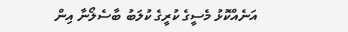އަނެއްކޮޅު މެސީގެ ކުރީގެ ކުލަބު ބާސެލޯނާ އިން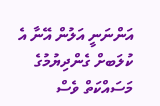އަންނަނީ އަލުން އޭނާ އެ ކުލަބށް ގެންދިޔުމުގެ މަސައްކަތް ވެސް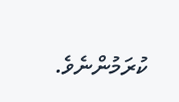ކުރަމުންނެވެ.